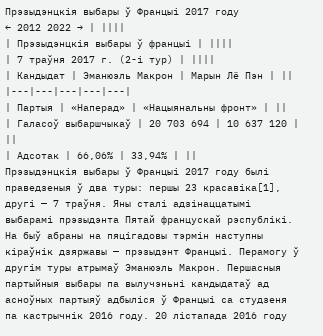Прэзыдэнцкія выбары ў Францыі 2017 году
← 2012 2022 → | ||||
| Прэзыдэнцкія выбары ў францыі | ||||
| 7 траўня 2017 г. (2-і тур) | ||||
| Кандыдат | Эманюэль Макрон | Марын Лё Пэн | ||
|---|---|---|---|---|
| Партыя | «Наперад» | «Нацыянальны фронт» | ||
| Галасоў выбаршчыкаў | 20 703 694 | 10 637 120 | ||
| Адсотак | 66,06% | 33,94% | ||
Прэзыдэнцкія выбары ў Францыі 2017 году былі праведзеныя ў два туры: першы 23 красавіка[1], другі — 7 траўня. Яны сталі адзінаццатымі выбарамі прэзыдэнта Пятай францускай рэспублікі. На быў абраны на пяцігадовы тэрмін наступны кіраўнік дзяржавы — прэзыдэнт Францыі. Перамогу ў другім туры атрымаў Эманюэль Макрон. Першасныя партыйныя выбары па вылучэньні кандыдатаў ад асноўных партыяў адбыліся ў Францыі са студзеня па кастрычнік 2016 году. 20 лістапада 2016 году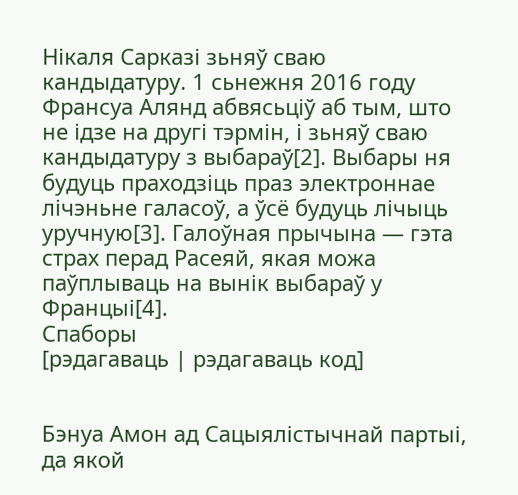Нікаля Сарказі зьняў сваю кандыдатуру. 1 сьнежня 2016 году Франсуа Алянд абвясьціў аб тым, што не ідзе на другі тэрмін, і зьняў сваю кандыдатуру з выбараў[2]. Выбары ня будуць праходзіць праз электроннае лічэньне галасоў, а ўсё будуць лічыць уручную[3]. Галоўная прычына — гэта страх перад Расеяй, якая можа паўплываць на вынік выбараў у Францыі[4].
Спаборы
[рэдагаваць | рэдагаваць код]


Бэнуа Амон ад Сацыялістычнай партыі, да якой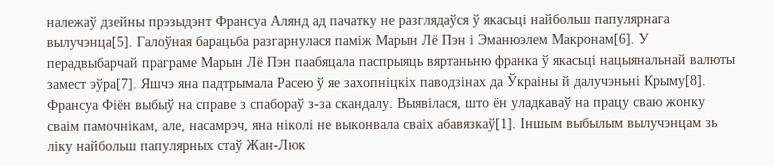належаў дзейны прэзыдэнт Франсуа Алянд ад пачатку не разглядаўся ў якасьці найбольш папулярнага вылучэнца[5]. Галоўная барацьба разгарнулася паміж Марын Лё Пэн і Эманюэлем Макронам[6]. У перадвыбарчай праграме Марын Лё Пэн паабяцала паспрыяць вяртаньню франка ў якасьці нацыянальнай валюты замест эўра[7]. Яшчэ яна падтрымала Расею ў яе захопніцкіх паводзінах да Ўкраіны й далучэньні Крыму[8]. Франсуа Фіён выбыў на справе з спабораў з-за скандалу. Выявілася, што ён уладкаваў на працу сваю жонку сваім памочнікам, але, насамрэч, яна ніколі не выконвала сваіх абавязкаў[1]. Іншым выбылым вылучэнцам зь ліку найбольш папулярных стаў Жан-Люк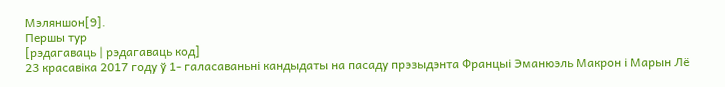Мэляншон[9].
Першы тур
[рэдагаваць | рэдагаваць код]
23 красавіка 2017 году ў 1- галасаваньні кандыдаты на пасаду прэзыдэнта Францыі Эманюэль Макрон і Марын Лё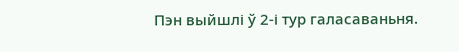Пэн выйшлі ў 2-і тур галасаваньня.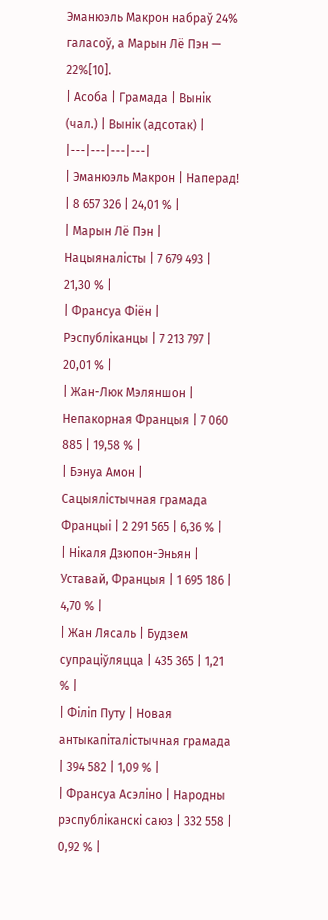Эманюэль Макрон набраў 24% галасоў, а Марын Лё Пэн — 22%[10].
| Асоба | Грамада | Вынік (чал.) | Вынік (адсотак) |
|---|---|---|---|
| Эманюэль Макрон | Наперад! | 8 657 326 | 24,01 % |
| Марын Лё Пэн | Нацыяналісты | 7 679 493 | 21,30 % |
| Франсуа Фіён | Рэспубліканцы | 7 213 797 | 20,01 % |
| Жан-Люк Мэляншон | Непакорная Францыя | 7 060 885 | 19,58 % |
| Бэнуа Амон | Сацыялістычная грамада Францыі | 2 291 565 | 6,36 % |
| Нікаля Дзюпон-Эньян | Уставай, Францыя | 1 695 186 | 4,70 % |
| Жан Лясаль | Будзем супраціўляцца | 435 365 | 1,21 % |
| Філіп Путу | Новая антыкапіталістычная грамада | 394 582 | 1,09 % |
| Франсуа Асэліно | Народны рэспубліканскі саюз | 332 558 | 0,92 % |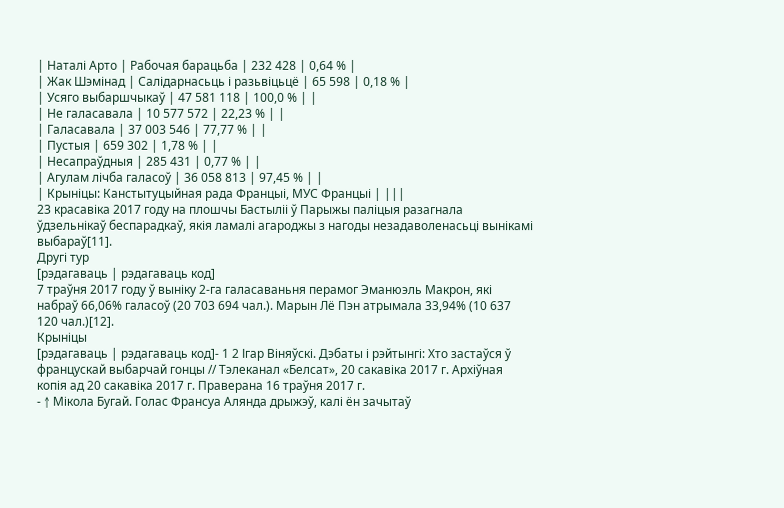| Наталі Арто | Рабочая барацьба | 232 428 | 0,64 % |
| Жак Шэмінад | Салідарнасьць і разьвіцьцё | 65 598 | 0,18 % |
| Усяго выбаршчыкаў | 47 581 118 | 100,0 % | |
| Не галасавала | 10 577 572 | 22,23 % | |
| Галасавала | 37 003 546 | 77,77 % | |
| Пустыя | 659 302 | 1,78 % | |
| Несапраўдныя | 285 431 | 0,77 % | |
| Агулам лічба галасоў | 36 058 813 | 97,45 % | |
| Крыніцы: Канстытуцыйная рада Францыі, МУС Францыі | |||
23 красавіка 2017 году на плошчы Бастыліі ў Парыжы паліцыя разагнала ўдзельнікаў беспарадкаў, якія ламалі агароджы з нагоды незадаволенасьці вынікамі выбараў[11].
Другі тур
[рэдагаваць | рэдагаваць код]
7 траўня 2017 году ў выніку 2-га галасаваньня перамог Эманюэль Макрон, які набраў 66,06% галасоў (20 703 694 чал.). Марын Лё Пэн атрымала 33,94% (10 637 120 чал.)[12].
Крыніцы
[рэдагаваць | рэдагаваць код]- 1 2 Ігар Віняўскі. Дэбаты і рэйтынгі: Хто застаўся ў францускай выбарчай гонцы // Тэлеканал «Белсат», 20 сакавіка 2017 г. Архіўная копія ад 20 сакавіка 2017 г. Праверана 16 траўня 2017 г.
- ↑ Мікола Бугай. Голас Франсуа Алянда дрыжэў, калі ён зачытаў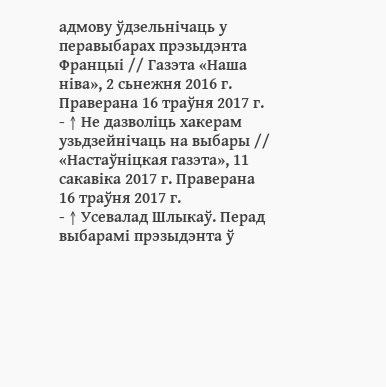адмову ўдзельнічаць у перавыбарах прэзыдэнта Францыі // Газэта «Наша ніва», 2 сьнежня 2016 г. Праверана 16 траўня 2017 г.
- ↑ Не дазволіць хакерам узьдзейнічаць на выбары // «Настаўніцкая газэта», 11 сакавіка 2017 г. Праверана 16 траўня 2017 г.
- ↑ Усевалад Шлыкаў. Перад выбарамі прэзыдэнта ў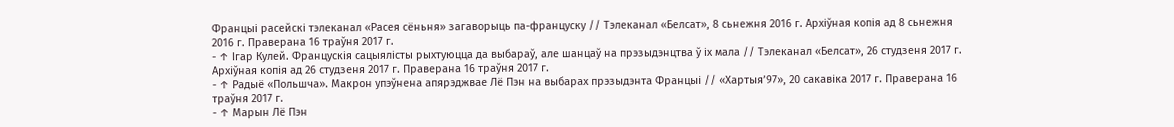Францыі расейскі тэлеканал «Расея сёньня» загаворыць па-француску // Тэлеканал «Белсат», 8 сьнежня 2016 г. Архіўная копія ад 8 сьнежня 2016 г. Праверана 16 траўня 2017 г.
- ↑ Ігар Кулей. Францускія сацыялісты рыхтуюцца да выбараў, але шанцаў на прэзыдэнцтва ў іх мала // Тэлеканал «Белсат», 26 студзеня 2017 г. Архіўная копія ад 26 студзеня 2017 г. Праверана 16 траўня 2017 г.
- ↑ Радыё «Польшча». Макрон упэўнена апярэджвае Лё Пэн на выбарах прэзыдэнта Францыі // «Хартыя’97», 20 сакавіка 2017 г. Праверана 16 траўня 2017 г.
- ↑ Марын Лё Пэн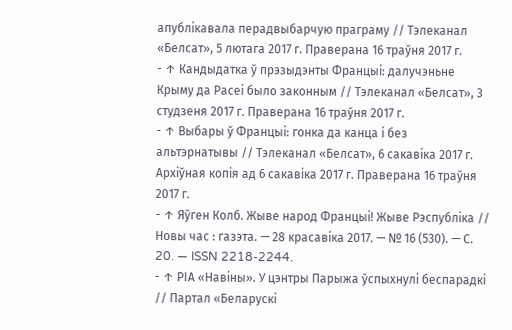апублікавала перадвыбарчую праграму // Тэлеканал «Белсат», 5 лютага 2017 г. Праверана 16 траўня 2017 г.
- ↑ Кандыдатка ў прэзыдэнты Францыі: далучэньне Крыму да Расеі было законным // Тэлеканал «Белсат», 3 студзеня 2017 г. Праверана 16 траўня 2017 г.
- ↑ Выбары ў Францыі: гонка да канца і без альтэрнатывы // Тэлеканал «Белсат», 6 сакавіка 2017 г. Архіўная копія ад 6 сакавіка 2017 г. Праверана 16 траўня 2017 г.
- ↑ Яўген Колб. Жыве народ Францыі! Жыве Рэспубліка // Новы час : газэта. — 28 красавіка 2017. — № 16 (530). — С. 20. — ISSN 2218-2244.
- ↑ РІА «Навіны». У цэнтры Парыжа ўспыхнулі беспарадкі // Партал «Беларускі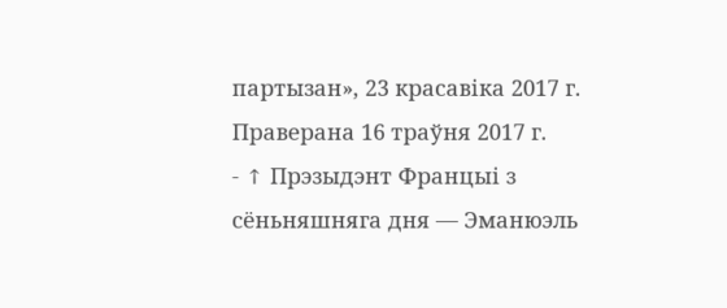партызан», 23 красавіка 2017 г. Праверана 16 траўня 2017 г.
- ↑ Прэзыдэнт Францыі з сёньняшняга дня — Эманюэль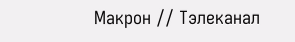Макрон // Тэлеканал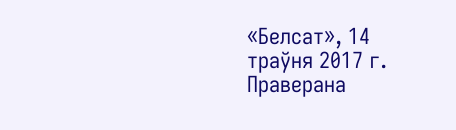«Белсат», 14 траўня 2017 г. Праверана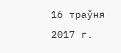16 траўня 2017 г.